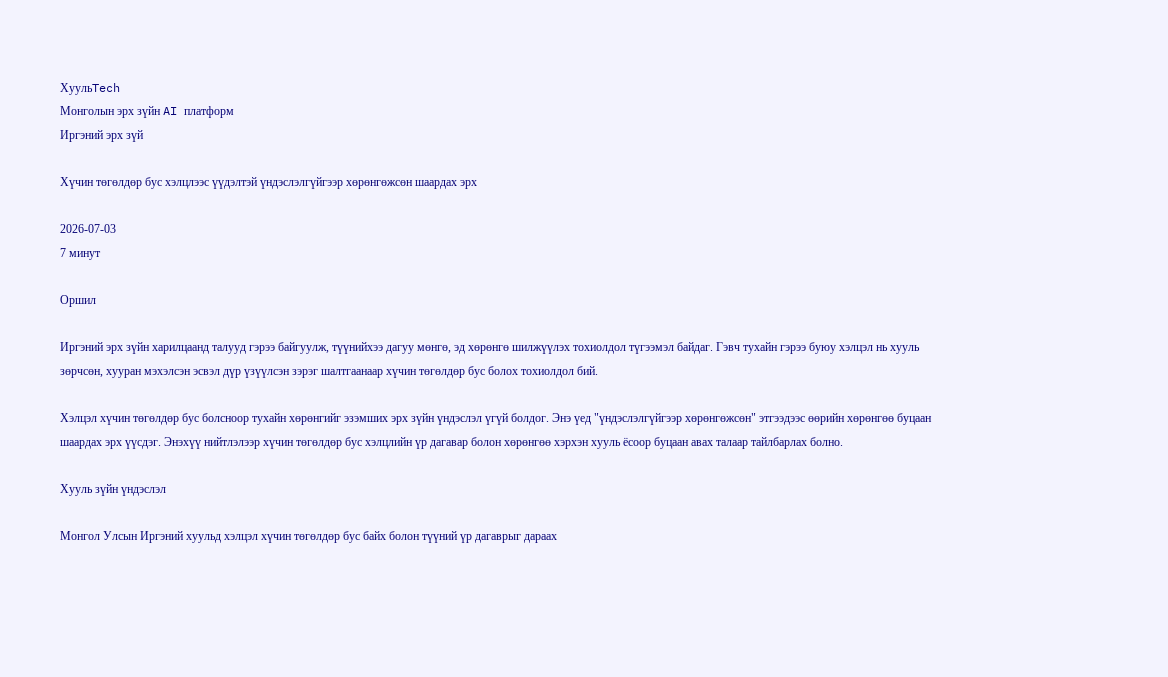ХуульTech
Монголын эрх зүйн AI платформ
Иргэний эрх зүй

Хүчин төгөлдөр бус хэлцлээс үүдэлтэй үндэслэлгүйгээр хөрөнгөжсөн шаардах эрх

2026-07-03
7 минут

Оршил

Иргэний эрх зүйн харилцаанд талууд гэрээ байгуулж, түүнийхээ дагуу мөнгө, эд хөрөнгө шилжүүлэх тохиолдол түгээмэл байдаг. Гэвч тухайн гэрээ буюу хэлцэл нь хууль зөрчсөн, хууран мэхэлсэн эсвэл дүр үзүүлсэн зэрэг шалтгаанаар хүчин төгөлдөр бус болох тохиолдол бий.

Хэлцэл хүчин төгөлдөр бус болсноор тухайн хөрөнгийг эзэмших эрх зүйн үндэслэл үгүй болдог. Энэ үед "үндэслэлгүйгээр хөрөнгөжсөн" этгээдээс өөрийн хөрөнгөө буцаан шаардах эрх үүсдэг. Энэхүү нийтлэлээр хүчин төгөлдөр бус хэлцлийн үр дагавар болон хөрөнгөө хэрхэн хууль ёсоор буцаан авах талаар тайлбарлах болно.

Хууль зүйн үндэслэл

Монгол Улсын Иргэний хуульд хэлцэл хүчин төгөлдөр бус байх болон түүний үр дагаврыг дараах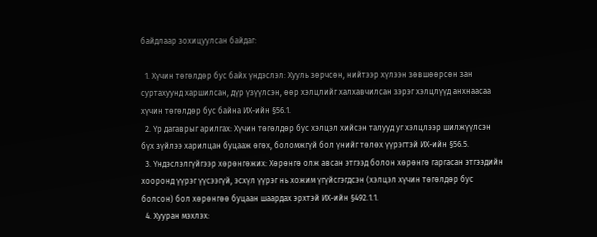байдлаар зохицуулсан байдаг:

  1. Хүчин төгөлдөр бус байх үндэслэл: Хууль зөрчсөн, нийтээр хүлээн зөвшөөрсөн зан суртахуунд харшилсан, дүр үзүүлсэн, өөр хэлцлийг халхавчилсан зэрэг хэлцлүүд анхнаасаа хүчин төгөлдөр бус байна ИХ-ийн §56.1.
  2. Үр дагаврыг арилгах: Хүчин төгөлдөр бус хэлцэл хийсэн талууд уг хэлцлээр шилжүүлсэн бүх зүйлээ харилцан буцааж өгөх, боломжгүй бол үнийг төлөх үүрэгтэй ИХ-ийн §56.5.
  3. Үндэслэлгүйгээр хөрөнгөжих: Хөрөнгө олж авсан этгээд болон хөрөнгө гаргасан этгээдийн хооронд үүрэг үүсээгүй, эсхүл үүрэг нь хожим үгүйсгэгдсэн (хэлцэл хүчин төгөлдөр бус болсон) бол хөрөнгөө буцаан шаардах эрхтэй ИХ-ийн §492.1.1.
  4. Хууран мэхлэх: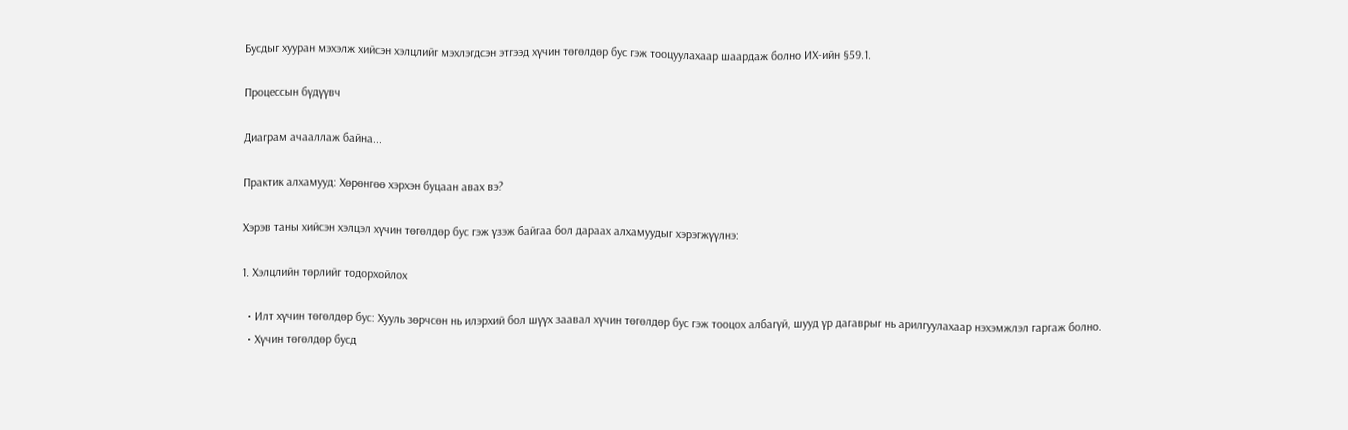Бусдыг хууран мэхэлж хийсэн хэлцлийг мэхлэгдсэн этгээд хүчин төгөлдөр бус гэж тооцуулахаар шаардаж болно ИХ-ийн §59.1.

Процессын бүдүүвч

Диаграм ачааллаж байна...

Практик алхамууд: Хөрөнгөө хэрхэн буцаан авах вэ?

Хэрэв таны хийсэн хэлцэл хүчин төгөлдөр бус гэж үзэж байгаа бол дараах алхамуудыг хэрэгжүүлнэ:

1. Хэлцлийн төрлийг тодорхойлох

  • Илт хүчин төгөлдөр бус: Хууль зөрчсөн нь илэрхий бол шүүх заавал хүчин төгөлдөр бус гэж тооцох албагүй, шууд үр дагаврыг нь арилгуулахаар нэхэмжлэл гаргаж болно.
  • Хүчин төгөлдөр бусд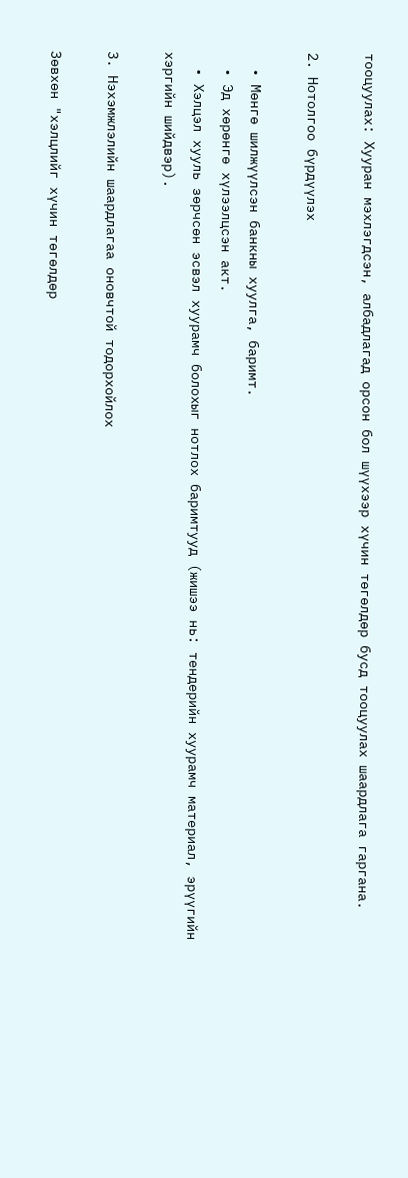тооцуулах: Хууран мэхлэгдсэн, албадлагад орсон бол шүүхээр хүчин төгөлдөр бусд тооцуулах шаардлага гаргана.

2. Нотолгоо бүрдүүлэх

  • Мөнгө шилжүүлсэн банкны хуулга, баримт.
  • Эд хөрөнгө хүлээлцсэн акт.
  • Хэлцэл хууль зөрчсөн эсвэл хуурамч болохыг нотлох баримтууд (жишээ нь: тендерийн хуурамч материал, эрүүгийн хэргийн шийдвэр).

3. Нэхэмжлэлийн шаардлагаа оновчтой тодорхойлох

Зөвхөн "хэлцлийг хүчин төгөлдөр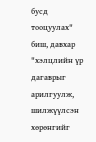бусд тооцуулах" биш, давхар "хэлцлийн үр дагаврыг арилгуулж, шилжүүлсэн хөрөнгийг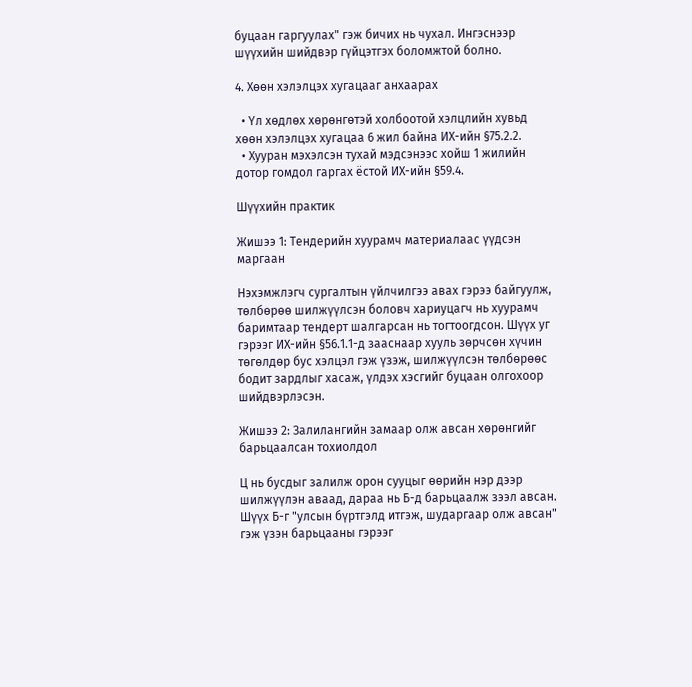буцаан гаргуулах" гэж бичих нь чухал. Ингэснээр шүүхийн шийдвэр гүйцэтгэх боломжтой болно.

4. Хөөн хэлэлцэх хугацааг анхаарах

  • Үл хөдлөх хөрөнгөтэй холбоотой хэлцлийн хувьд хөөн хэлэлцэх хугацаа 6 жил байна ИХ-ийн §75.2.2.
  • Хууран мэхэлсэн тухай мэдсэнээс хойш 1 жилийн дотор гомдол гаргах ёстой ИХ-ийн §59.4.

Шүүхийн практик

Жишээ 1: Тендерийн хуурамч материалаас үүдсэн маргаан

Нэхэмжлэгч сургалтын үйлчилгээ авах гэрээ байгуулж, төлбөрөө шилжүүлсэн боловч хариуцагч нь хуурамч баримтаар тендерт шалгарсан нь тогтоогдсон. Шүүх уг гэрээг ИХ-ийн §56.1.1-д зааснаар хууль зөрчсөн хүчин төгөлдөр бус хэлцэл гэж үзэж, шилжүүлсэн төлбөрөөс бодит зардлыг хасаж, үлдэх хэсгийг буцаан олгохоор шийдвэрлэсэн.

Жишээ 2: Залилангийн замаар олж авсан хөрөнгийг барьцаалсан тохиолдол

Ц нь бусдыг залилж орон сууцыг өөрийн нэр дээр шилжүүлэн аваад, дараа нь Б-д барьцаалж зээл авсан. Шүүх Б-г "улсын бүртгэлд итгэж, шударгаар олж авсан" гэж үзэн барьцааны гэрээг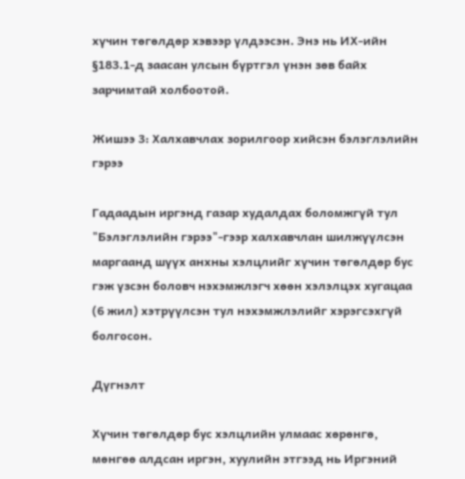хүчин төгөлдөр хэвээр үлдээсэн. Энэ нь ИХ-ийн §183.1-д заасан улсын бүртгэл үнэн зөв байх зарчимтай холбоотой.

Жишээ 3: Халхавчлах зорилгоор хийсэн бэлэглэлийн гэрээ

Гадаадын иргэнд газар худалдах боломжгүй тул "Бэлэглэлийн гэрээ"-гээр халхавчлан шилжүүлсэн маргаанд шүүх анхны хэлцлийг хүчин төгөлдөр бус гэж үзсэн боловч нэхэмжлэгч хөөн хэлэлцэх хугацаа (6 жил) хэтрүүлсэн тул нэхэмжлэлийг хэрэгсэхгүй болгосон.

Дүгнэлт

Хүчин төгөлдөр бус хэлцлийн улмаас хөрөнгө, мөнгөө алдсан иргэн, хуулийн этгээд нь Иргэний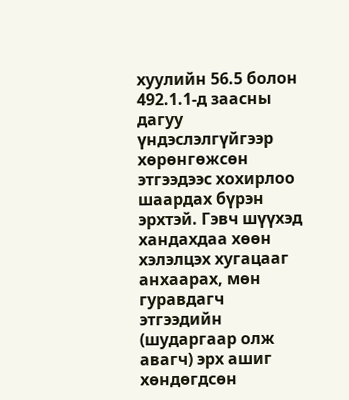хуулийн 56.5 болон 492.1.1-д заасны дагуу үндэслэлгүйгээр хөрөнгөжсөн этгээдээс хохирлоо шаардах бүрэн эрхтэй. Гэвч шүүхэд хандахдаа хөөн хэлэлцэх хугацааг анхаарах, мөн гуравдагч этгээдийн (шударгаар олж авагч) эрх ашиг хөндөгдсөн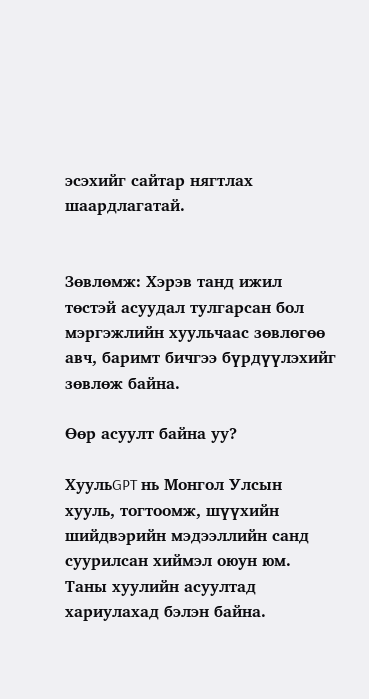эсэхийг сайтар нягтлах шаардлагатай.


Зөвлөмж: Хэрэв танд ижил төстэй асуудал тулгарсан бол мэргэжлийн хуульчаас зөвлөгөө авч, баримт бичгээ бүрдүүлэхийг зөвлөж байна.

Өөр асуулт байна уу?

ХуульGPT нь Монгол Улсын хууль, тогтоомж, шүүхийн шийдвэрийн мэдээллийн санд суурилсан хиймэл оюун юм. Таны хуулийн асуултад хариулахад бэлэн байна.